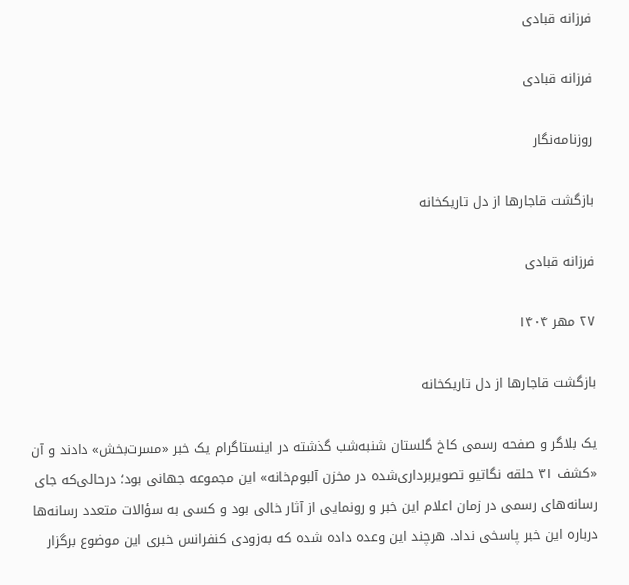فرزانه قبادی

فرزانه قبادی

روزنامه‌نگار

بازگشت قاجارها از دل تاریکخانه

فرزانه قبادی

۲۷ مهر ۱۴۰۴

بازگشت قاجارها از دل تاریکخانه

یک بلاگر و صفحه رسمی کاخ گلستان شنبه‌شب گذشته در اینستاگرام یک خبر «مسرت‌بخش» دادند و آن «کشف ۳۱ حلقه نگاتیو تصویربرداری‌شده در مخزن آلبوم‌خانه» این مجموعه جهانی بود؛ درحالی‌که جای رسانه‌های رسمی در زمان اعلام این خبر و رونمایی از آثار خالی بود و کسی به سؤالات متعدد رسانه‌ها درباره این خبر پاسخی نداد. هرچند این وعده داده شده که به‌زودی کنفرانس خبری این موضوع برگزار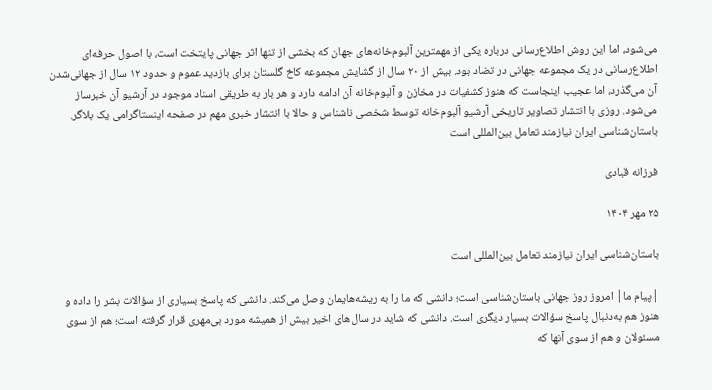می‌شود، اما این روش اطلاع‌رسانی درباره یکی از مهمترین آلبوم‌خانه‌های جهان که بخشی از تنها اثر جهانی پایتخت است، با اصول حرفه‌ای اطلاع‌رسانی در یک مجموعه جهانی در تضاد بود. بیش از ۲۰ سال از گشایش مجموعه کاخ گلستان برای بازدید عموم و حدود ۱۲ سال از جهانی‌شدن آن می‌گذرد، اما عجیب اینجاست که هنوز کشفیات در مخازن و آلبوم‌خانه آن ادامه دارد و هر بار به طریقی اسناد موجود در آرشیو آن خبرساز می‌شود. روزی با انتشار تصاویر تاریخی آرشیو آلبوم‌خانه توسط شخصی ناشناس و حالا با انتشار خبری مهم در صفحه‌ اینستاگرامی یک بلاگر.
باستان‌شناسی ایران نیازمند تعامل بین‌المللی است

فرزانه قبادی

۲۵ مهر ۱۴۰۴

باستان‌شناسی ایران نیازمند تعامل بین‌المللی است

|پیام ما| امروز روز جهانی باستان‌شناسی است؛ دانشی که ما را به ریشه‌هایمان وصل می‌کند. دانشی که پاسخ بسیاری از سؤالات بشر را داده و هنوز هم به‌دنبال پاسخ سؤالات بسیار دیگری است. دانشی که شاید در سال‌های اخیر بیش از همیشه مورد بی‌مهری قرار گرفته است؛ هم از سوی مسئولان و هم از سوی آنها که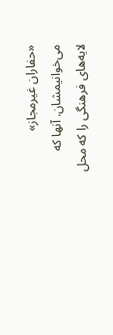«حفاران غیرمجاز» می‌خوانیمشان. آنها که لایه‌های فرهنگی را که محل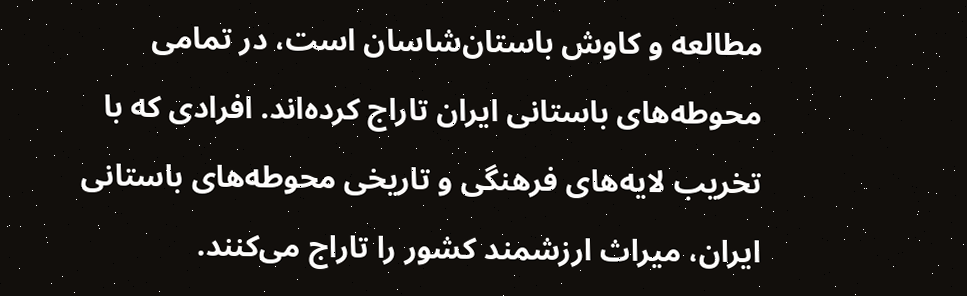مطالعه و کاوش باستان‌شاسان است، در تمامی محوطه‌های باستانی ایران تاراج کرده‌اند. افرادی که با تخریب لایه‌های فرهنگی و تاریخی محوطه‌های باستانی ایران، میراث ارزشمند کشور را تاراج می‌کنند.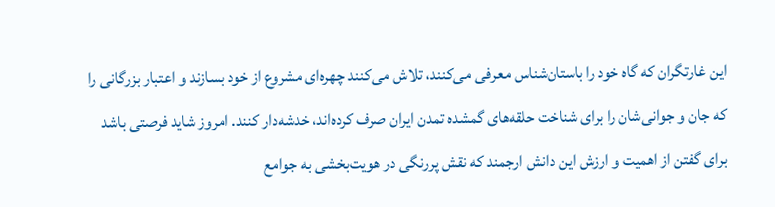این غارتگران که گاه خود را باستان‌شناس معرفی می‌کنند، تلاش می‌کنند چهره‌ای مشروع از خود بسازند و اعتبار بزرگانی را که جان و جوانی‌شان را برای شناخت حلقه‌های گمشده تمدن ایران صرف کرده‌اند، خدشه‌دار کنند. امروز شاید فرصتی باشد برای گفتن از اهمیت و ارزش این دانش ارجمند که نقش پررنگی در هویت‌بخشی به جوامع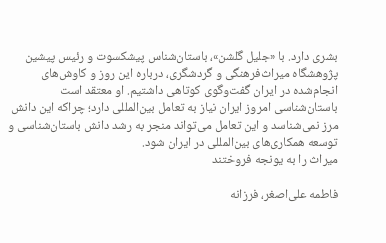بشری دارد. با «جلیل گلشن»، باستان‌شناس پیشکسوت و رئیس پیشین پژوهشگاه میراث‌فرهنگی و گردشگری، درباره این روز و کاوش‌های انجام‌شده در ایران گفت‌وگوی کوتاهی داشتیم. او معتقد است باستان‌شناسی امروز ایران نیاز به تعامل بین‌المللی دارد؛ چراکه این دانش مرز نمی‌شناسد و این تعامل می‌تواند منجر به رشد دانش باستان‌شناسی و توسعه همکاری‌های بین‌المللی در ایران شود.
میراث را به یونجه فروختند

فاطمه علی‌اصغر، فرزانه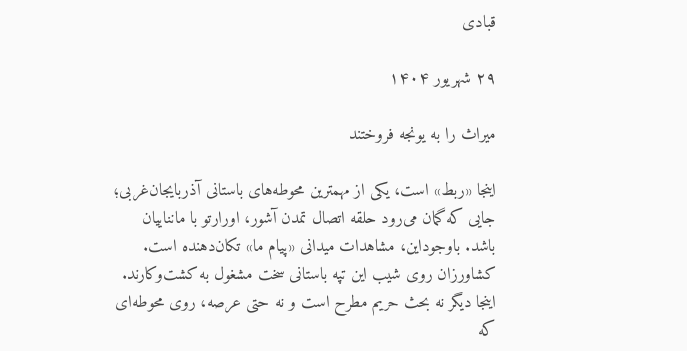قبادی

۲۹ شهریور ۱۴۰۴

میراث را به یونجه فروختند

اینجا «ربط» است، یکی از مهمترین محوطه‌های باستانی آذربایجان‌غربی؛ جایی که گمان می‌رود حلقه اتصال تمدن آشور، اورارتو با مانناییان باشد. باوجوداین، مشاهدات میدانی «پیام ما» تکان‌دهنده است. کشاورزان روی شیب این تپه باستانی سخت مشغول به کشت‌وکارند. اینجا دیگر نه بحث حریم مطرح است و نه حتی عرصه، روی محوطه‌ای که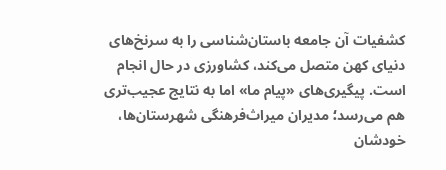کشفیات آن جامعه‌ باستان‌شناسی را به سرنخ‌های دنیای کهن متصل می‌کند، کشاورزی در حال انجام است. پیگیری‌های «پیام ما» اما به نتایج عجیب‌تری هم می‌رسد؛ مدیران میراث‌فرهنگی شهرستان‌ها، خودشان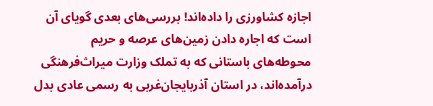اجازه کشاورزی را داده‌اند! بررسی‌های بعدی گویای آن است که اجاره‌ دادن زمین‌های عرصه و حریم محوطه‌های باستانی که به تملک وزارت میراث‌فرهنگی درآمده‌اند، در استان آذربایجان‌غربی به رسمی عادی بدل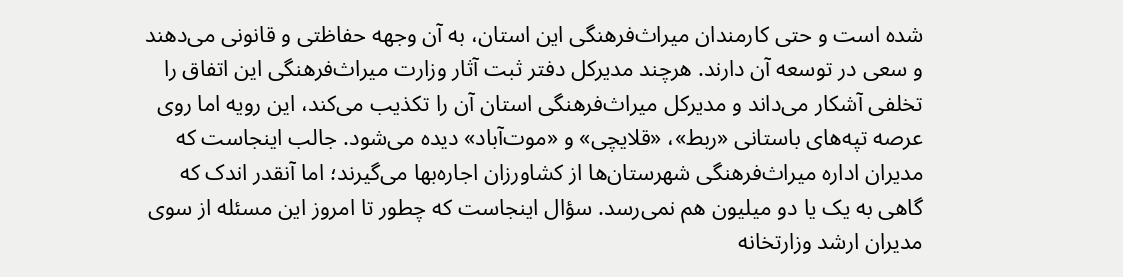شده است و حتی کارمندان میراث‌فرهنگی این استان، به آن وجهه‌ حفاظتی و قانونی می‌دهند و سعی در توسعه آن دارند. هرچند مدیرکل دفتر ثبت آثار وزارت میراث‌فرهنگی این اتفاق را تخلفی آشکار می‌داند و مدیرکل میراث‌فرهنگی استان آن را تکذیب می‌کند، این رویه اما روی عرصه تپه‌های باستانی «ربط»، «قلایچی» و «موت‌آباد» دیده می‌شود. جالب اینجاست که مدیران اداره میراث‌فرهنگی شهرستان‌ها از کشاورزان اجاره‌بها می‌گیرند؛ اما آنقدر اندک که گاهی به یک یا دو میلیون هم نمی‌رسد. سؤال اینجاست که چطور تا امروز این مسئله از سوی مدیران ارشد وزارتخانه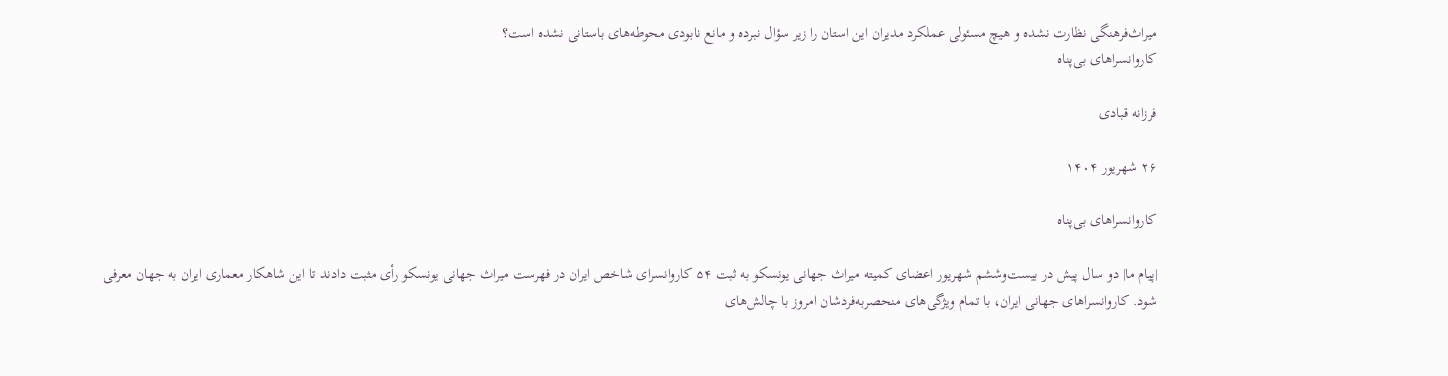میراث‌فرهنگی نظارت نشده و هیچ‌ مسئولی عملکرد مدیران این استان را زیر سؤال نبرده و مانع نابودی محوطه‌های باستانی نشده است؟
کاروانسراهای بی‌پناه

فرزانه قبادی

۲۶ شهریور ۱۴۰۴

کاروانسراهای بی‌پناه

|پیام ما| دو سال پیش در بیست‌وششم شهریور اعضای کمیته میراث جهانی یونسکو به ثبت ۵۴ کاروانسرای شاخص ایران در فهرست میراث جهانی یونسکو رأی مثبت دادند تا این شاهکار معماری ایران به جهان معرفی شود. کاروانسراهای جهانی ایران، با تمام ویژگی‌های منحصربه‌فردشان امروز با چالش‌های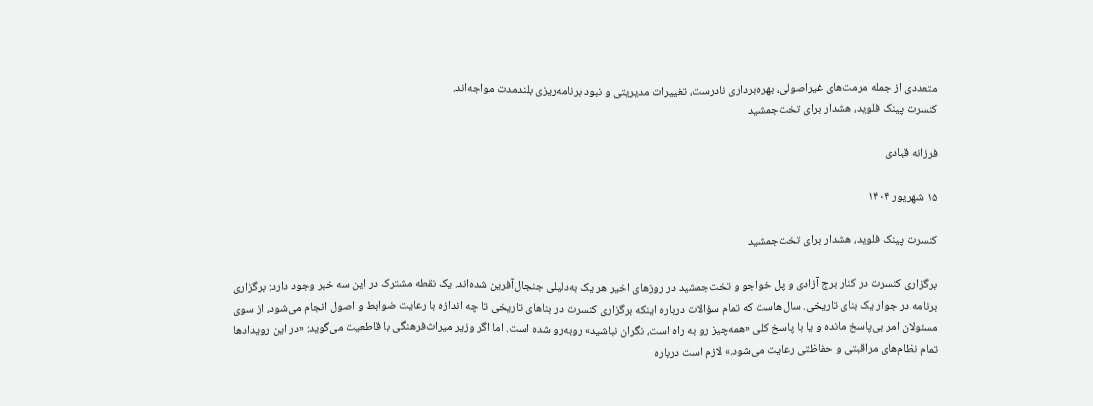متعددی از جمله مرمت‌های غیراصولی، بهره‌برداری نادرست، تغییرات مدیریتی و نبود برنامه‌ریزی بلندمدت مواجه‌اند.
کنسرت پینک فلوید، هشدار برای تخت‌جمشید

فرزانه قبادی

۱۵ شهریور ۱۴۰۴

کنسرت پینک فلوید، هشدار برای تخت‌جمشید

برگزاری کنسرت در کنار برج آزادی و پل خواجو و تخت‌جمشید در روزهای اخیر هر یک به‌دلیلی جنجال‌آفرین شده‌اند. یک نقطه مشترک در این سه خبر وجود دارد: برگزاری برنامه در جوار یک بنای تاریخی. سال‌هاست که تمام سؤالات درباره اینکه برگزاری کنسرت در بناهای تاریخی تا چه اندازه با رعایت ضوابط و اصول انجام می‌شود، از سوی مسئولان امر بی‌پاسخ مانده و یا با پاسخ‌ کلی «همه‌چیز رو به راه است، نگران نباشید» روبه‌رو شده است. اما اگر وزیر میراث‌فرهنگی با قاطعیت می‌گوید: «در این رویدادها تمام نظام‌های مراقبتی و حفاظتی رعایت می‌شود.» لازم است درباره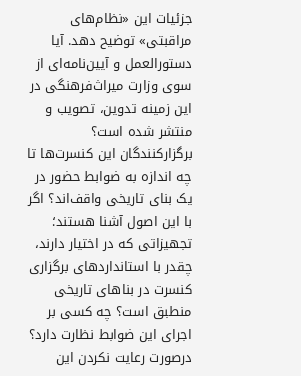جزئیات این «نظام‌های مراقبتی» توضیح دهد. آیا دستورالعمل و آیین‌نامه‌ای از سوی وزارت میراث‌فرهنگی در این زمینه تدوین، تصویب و منتشر شده است؟ برگزارکنندگان این کنسرت‌ها تا چه اندازه به ضوابط حضور در یک بنای تاریخی واقف‌اند؟ اگر با این اصول آشنا هستند؛ تجهیزاتی که در اختیار دارند، چقدر با استانداردهای برگزاری کنسرت در بناهای تاریخی منطبق است؟ چه کسی بر اجرای این ضوابط نظارت دارد؟ درصورت رعایت نکردن این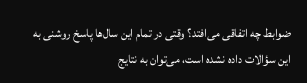ضوابط چه اتفاقی می‌افتد؟ وقتی در تمام این سال‌ها پاسخ روشنی به این سؤالات داده نشده است، می‌توان به نتایج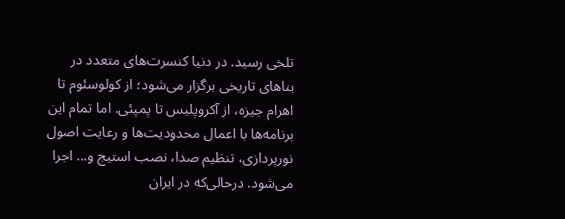تلخی رسید. در دنیا کنسرت‌های متعدد در بناهای تاریخی برگزار می‌شود؛ از کولوسئوم تا اهرام جیزه، از آکروپلیس تا پمپئی. اما تمام این برنامه‌ها با اعمال محدودیت‌ها و رعایت اصول نورپردازی، تنظیم صدا، نصب استیج و... اجرا می‌شود. درحالی‌که در ایران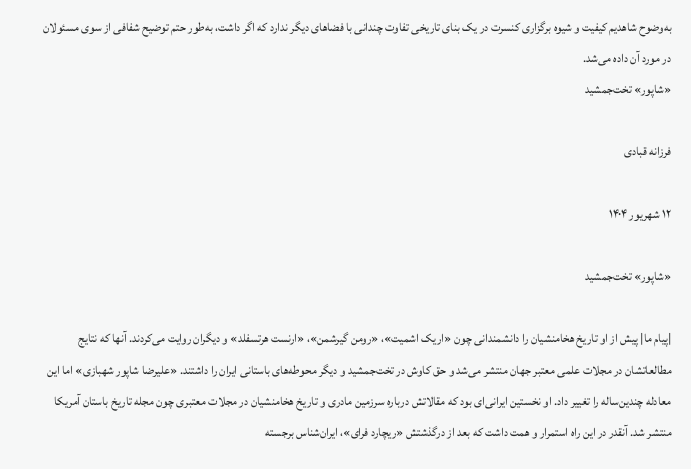به‌وضوح شاهدیم کیفیت و شیوه برگزاری کنسرت در یک بنای تاریخی تفاوت چندانی با فضاهای دیگر ندارد که اگر داشت، به‌طور حتم توضیح شفافی از سوی مسئولان در مورد آن داده می‌شد.
«شاپور» تخت‌جمشید

فرزانه قبادی

۱۲ شهریور ۱۴۰۴

«شاپور» تخت‌جمشید

|پیام ما| پیش از او تاریخ هخامنشیان را دانشمندانی چون «اریک اشمیت»، «رومن گیرشمن»، «ارنست هرتسفلد» و دیگران روایت می‌کردند. آنها که نتایج مطالعاتشان در مجلات علمی معتبر جهان منتشر می‌شد و حق کاوش در تخت‌جمشید و دیگر محوطه‌های باستانی ایران را داشتند. «علیرضا شاپور شهبازی» اما این معادله چندین‌ساله را تغییر داد. او نخستین ایرانی‌ای بود که مقالاتش درباره سرزمین مادری و تاریخ هخامنشیان در مجلات معتبری چون مجله تاریخ باستان آمریکا منتشر شد. آنقدر در این راه استمرار و همت داشت که بعد از درگذشتش «ریچارد فرای»، ایران‌شناس برجسته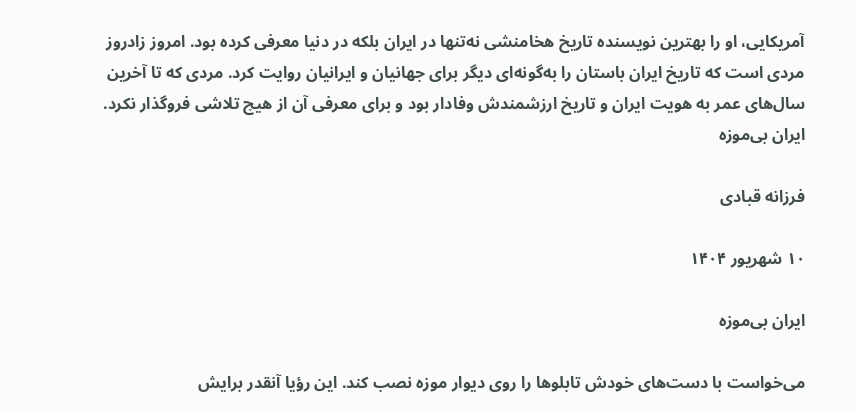آمریکایی، او را بهترین نویسنده تاریخ هخامنشی نه‌تنها در ایران بلکه در دنیا معرفی کرده بود. امروز زادروز مردی است که تاریخ ایران باستان را به‌گونه‌ای دیگر برای جهانیان و ایرانیان روایت کرد. مردی که تا آخرین سال‌های عمر به هویت ایران و تاریخ ارزشمندش وفادار بود و برای معرفی آن از هیچ تلاشی فروگذار نکرد.
ایران بی‌موزه

فرزانه قبادی

۱۰ شهریور ۱۴۰۴

ایران بی‌موزه

می‌خواست با دست‌های خودش تابلوها را روی دیوار موزه نصب کند. این رؤیا آنقدر برایش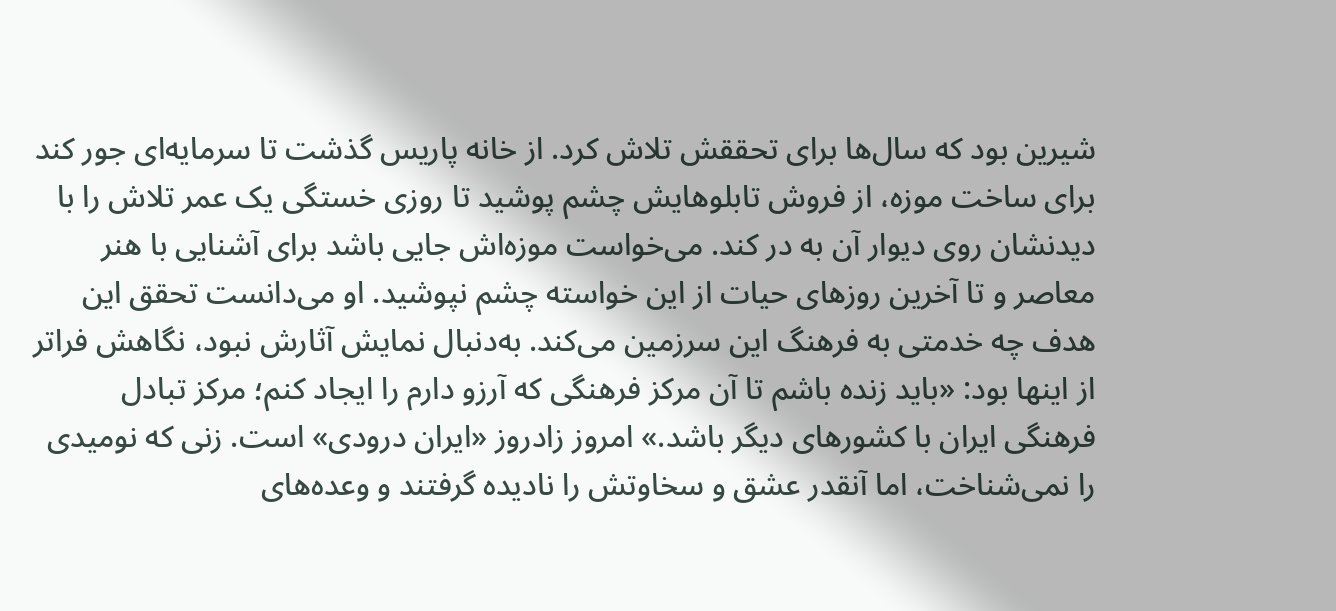شیرین بود که سال‌ها برای تحققش تلاش کرد. از خانه پاریس گذشت تا سرمایه‌ای جور کند برای ساخت موزه، از فروش تابلوهایش چشم پوشید تا روزی خستگی یک عمر تلاش را با دیدنشان روی دیوار آن به در کند. می‌خواست موزه‌اش جایی باشد برای آشنایی با هنر معاصر و تا آخرین روزهای حیات از این خواسته چشم نپوشید. او می‌دانست تحقق این هدف چه خدمتی به فرهنگ این سرزمین می‌کند. به‌دنبال نمایش آثارش نبود، نگاهش فراتر از اینها بود: «باید زنده باشم تا آن مرکز فرهنگی که آرزو دارم را ایجاد کنم؛ مرکز تبادل فرهنگی ایران با کشورهای دیگر باشد.» امروز زادروز «ایران درودی» است. زنی که نومیدی را نمی‌شناخت، اما آنقدر عشق و سخاوتش را نادیده گرفتند و وعده‌های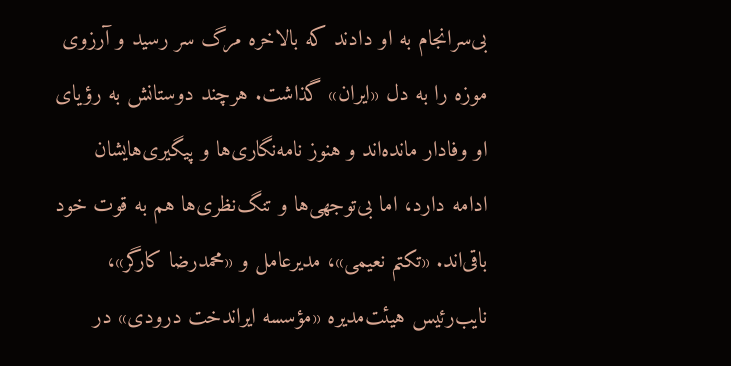بی‌سرانجام به او دادند که بالاخره مرگ سر رسید و آرزوی موزه را به دل «ایران» گذاشت. هرچند دوستانش به رؤیای او وفادار مانده‌اند و هنوز نامه‌نگاری‌ها و پیگیری‌هایشان ادامه دارد، اما بی‌توجهی‌ها و تنگ‌نظری‌ها هم به قوت خود باقی‌اند. «تکتم نعیمی»، مدیرعامل و «محمدرضا کارگر»، نایب‌رئیس هیئت‌مدیره «مؤسسه ایراندخت درودی» در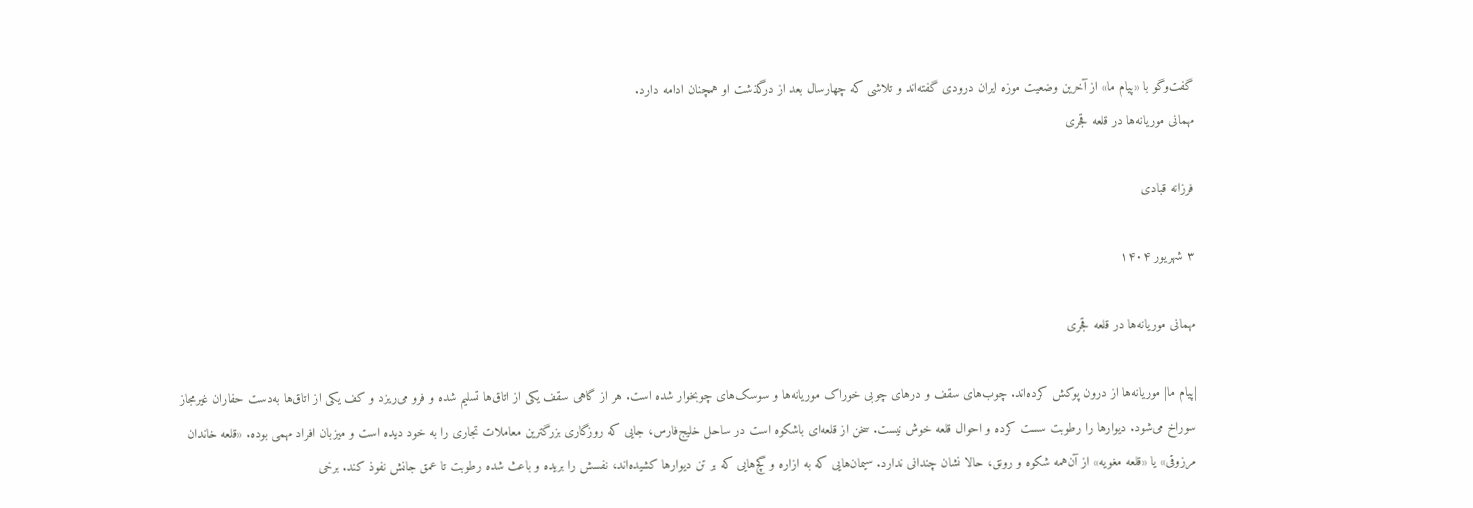گفت‌وگو با «پیام ما» از آخرین وضعیت موزه ایران درودی گفته‌اند و تلاشی که چهارسال بعد از درگذشت او همچنان ادامه دارد.
مهمانی موریانه‌ها در قلعه قجری

فرزانه قبادی

۳ شهریور ۱۴۰۴

مهمانی موریانه‌ها در قلعه قجری

|پیام ما| موریانه‌ها از درون پوکش کرده‌اند. چوب‌های سقف و درهای چوبی خوراک موریانه‌ها و سوسک‌های چوبخوار شده است. هر از گاهی سقف یکی از اتاق‌ها تسلیم شده و فرو می‌ریزد و کف یکی از اتاق‌ها به‌دست حفاران غیرمجاز سوراخ می‌شود. دیوارها را رطوبت سست کرده و احوال قلعه خوش نیست. سخن از قلعه‌ای باشکوه است در ساحل خلیج‌فارس، جایی که روزگاری بزرگترین معاملات تجاری را به خود دیده است و میزبان افراد مهمی بوده. «قلعه خاندان مرزوقی» یا «قلعه مغویه» از آن‌همه شکوه و رونق، حالا نشان چندانی ندارد. سیمان‌هایی که به ازاره و گچ‌هایی که بر تن دیوارها کشیده‌اند، نفسش را بریده و باعث شده رطوبت تا عمق جانش نفوذ کند. برخی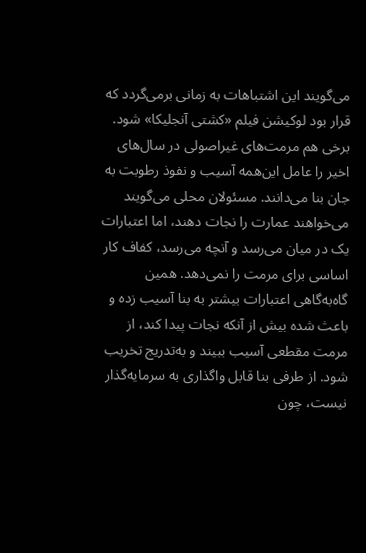می‌گویند این اشتباهات به زمانی برمی‌گردد که قرار بود لوکیشن فیلم «کشتی آنجلیکا» شود. برخی هم مرمت‌های غیراصولی در سال‌های اخیر را عامل این‌همه آسیب و نفوذ رطوبت به جان بنا می‌دانند. مسئولان محلی می‌گویند می‌خواهند عمارت را نجات دهند، اما اعتبارات یک در میان می‌رسد و آنچه می‌رسد، کفاف کار اساسی برای مرمت را نمی‌دهد. همین گاه‌به‌گاهی اعتبارات بیشتر به بنا آسیب زده و باعث شده بیش از آنکه نجات پیدا کند، از مرمت مقطعی آسیب ببیند و به‌تدریج تخریب شود. از طرفی بنا قابل واگذاری به سرمایه‌گذار نیست، چون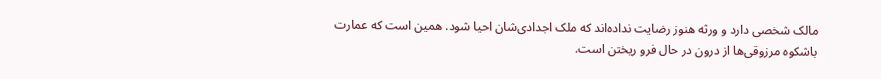مالک شخصی دارد و ورثه هنوز رضایت نداده‌اند که ملک اجدادی‌شان احیا شود. همین است که عمارت باشکوه مرزوقی‌ها از درون در حال فرو ریختن است.